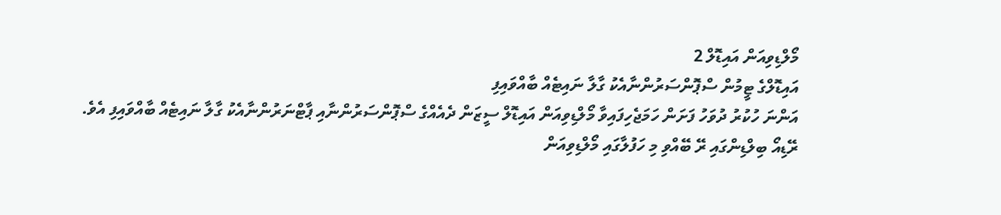މޯލްޑިވިއަން އައިޑޮލް 2
އައިޑޮލްގެ ޓީމުން ސްޕޮންސަރުންނާއެކު ގާލާ ނައިޓެއް ބާއްވައިފި
އަންނަ ހުކުރު ދުވަހު ފަށަން ހަމަޖެހިފައިވާ މޯލްޑިވިއަން އައިޑޮލް ސީޒަން ދެއެއްގެ ސްޕޮންސަރުންނާއި ޕާޓްނަރުންނާއެކު ގާލާ ނައިޓެއް ބާއްވައިފި އެވެ.
ރޭޑިއޯ ބިލްޑިންގައި ރޭ ބޭއްވި މި ހަފުލާގައި މޯލްޑިވިއަން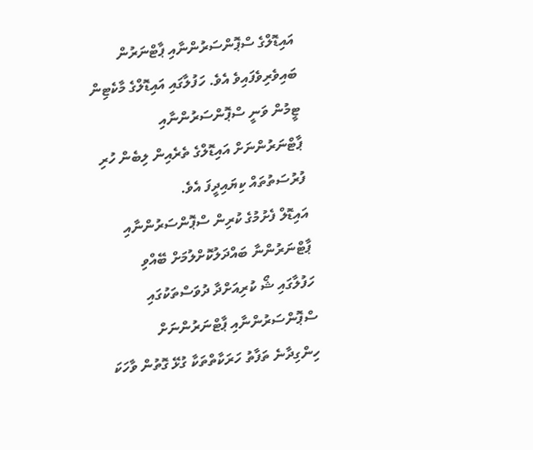އައިޑޮލްގެ ސްޕޮންސަރުންނާއި ޕާޓްނަރުން ބައިވެރިވެފައިވެ އެވެ. ހަފުލާގައި އައިޑޮލްގެ މާކެޓިން ޓީމުން ވަނީ ސްޕޮންސަރުންނާއި ޕާޓްނަރުންނަށް އައިޑޮލްގެ ތެރެއިން ލިބެން ހުރި ފުރުސަތުތައް ކިޔައިދީފަ އެވެ.
އައިޑޮލް ފެށުމުގެ ކުރިން ސްޕޮންސަރުންނާއި ޕާޓްނަރުންނާ ބައްދަލުކޮށްލުމަށް ބޭއްވި ހަފުލާގައި ޝޯ ކުރިއަށްދާ ދުވަސްތަކުގައި ސްޕޮންސަރުންނާއި ޕާޓްނަރުންނަށް ހިންގިދާނެ ތަފާތު ހަރަކާތްތަކާ ގުޅޭ ގޮތުން ވާހަކަ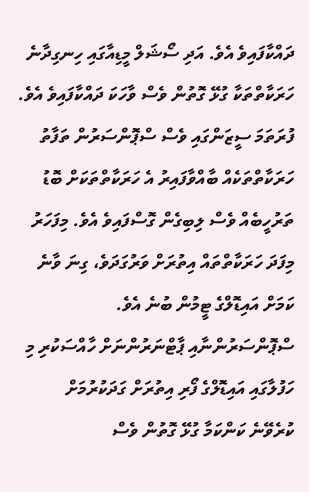ދައްކާފައިވެ އެވެ. އަދި ސޯޝަލް މީޑިއާގައި ހިނގިދާނެ ހަރަކާތްތަކާ ގުޅޭ ގޮތުން ވެސް ވާހަކަ ދައްކާފައިވެ އެވެ.
ފުރަތަމަ ސީޒަންގައި ވެސް ސްޕޮންސަރުން ތަފާތު ހަރަކާތްތަކެއް ބާއްވާފައިރު އެ ހަރަކާތްތަކަށް ބޮޑު ތަރުހީބެއް ވެސް ލިބިގެން ގޮސްފައިވެ އެވެ. މިފަހަރު މިފަދަ ހަރަކާތްތައް އިތުރަށް ވަރުގަދަވެ، ގިނަ ވާނެ ކަމަށް އައިޑޮލްގެ ޓީމުން ބުނެ އެވެ.
ސްޕޮންސަރުންނާއި ޕާޓްނަރުންނަށް ހާއްސަކުރި މި ހަފުލާގައި އައިޑޮލްގެ ފޯރި އިތުރަށް ގަދަކުރުމަށް ކުރެވޭނެ ކަންކަމާ ގުޅޭ ގޮތުން ވެސް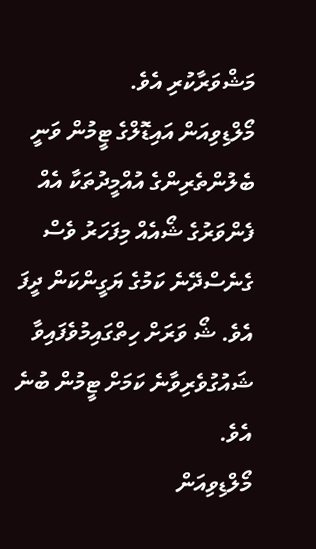މަޝްވަރާކުރި އެވެ.
މޯލްޑިވިއަން އައިޑޮލްގެ ޓީމުން ވަނީ ބެލުންތެރިންގެ އުއްމީދުތަކާ އެއް ފެންވަރުގެ ޝޯއެއް މިފަހަރު ވެސް ގެނެސްދޭނެ ކަމުގެ ޔަގީންކަން ދީފަ އެވެ. ޝޯ ވަރަށް ހިތްގައިމުވެފައިވާ ޝައުގުވެރިވާނެ ކަމަށް ޓީމުން ބުނެ އެވެ.
މޯލްޑިވިއަން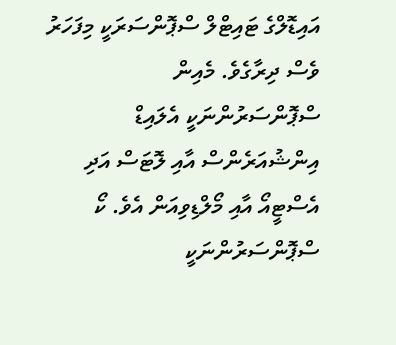އައިޑޮލްގެ ޓައިޓްލް ސްޕޮންސަރަކީ މިފަހަރު ވެސް ދިރާގެވެ. މެއިން ސްޕޮންސަރުންނަކީ އެލައިޑް އިންޝުއަރެންސް އާއި ލޮޓަސް އަދި އެސްޓީއޯ އާއި މޯލްޑިވިއަން އެވެ. ކޯ ސްޕޮންސަރުންނަކީ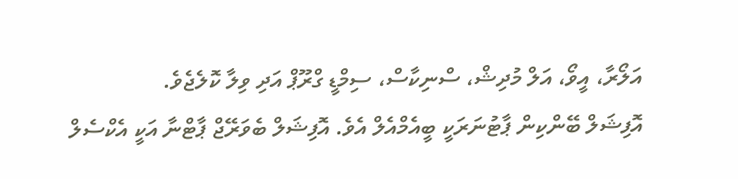އަލޯރާ، އީވޯ، އަލް މުދިޝް، ސްނިކާސް، ސިމްޑީ ގްރޫޕް އަދި ވިލާ ކޮލެޖެވެ.
އޮފިޝަލް ބޭންކިން ޕާޓުނަރަކީ ބީއެމްއެލް އެވެ. އޮފިޝަލް ބެވަރޭޖް ޕާޓްނާ އަކީ އެކްސެލް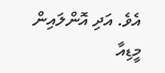އެވެ. އަދި އޮންލައިން މީޑިއާ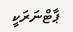ޕާޓްނަރަކީ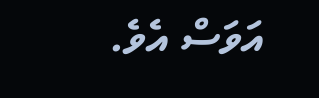އަވަސް އެވެ.